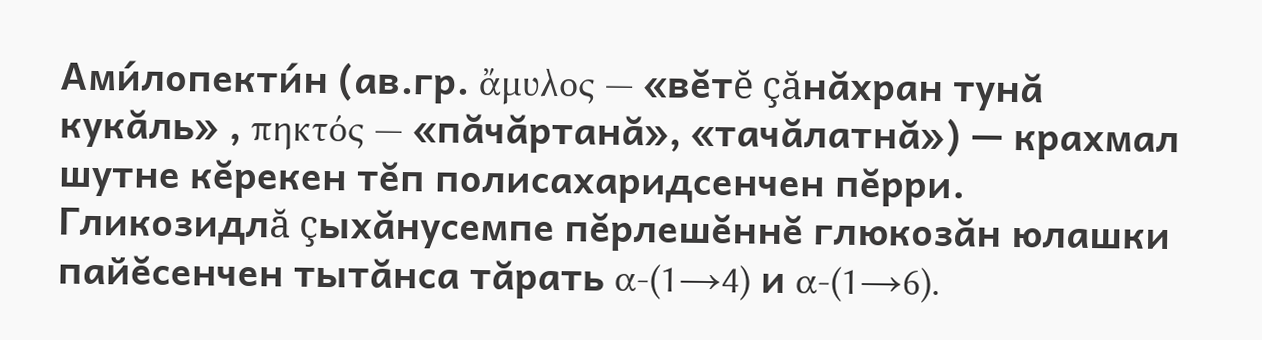Ами́лопекти́н (ав.гр. ἄμυλος — «вĕтĕ çăнăхран тунă кукăль» , πηκτός — «пăчăртанă», «тачăлатнă») — крахмал шутне кĕрекен тĕп полисахаридсенчен пĕрри. Гликозидлă çыхăнусемпе пĕрлешĕннĕ глюкозăн юлашки пайĕсенчен тытăнса тăрать α-(1→4) и α-(1→6).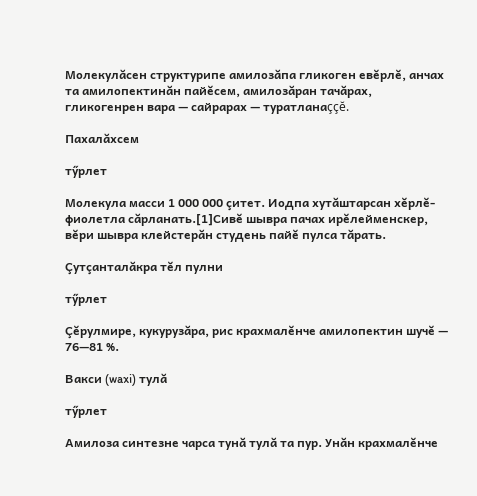Молекулăсен структурипе амилозăпа гликоген евĕрлĕ, анчах та амилопектинăн пайĕсем, амилозăран тачăрах, гликогенрен вара — сайрарах — туратланаççĕ.

Пахалăхсем

тӳрлет

Молекула масси 1 000 000 çитет. Иодпа хутăштарсан хĕрлĕ-фиолетла сăрланать.[1]Сивĕ шывра пачах ирĕлейменскер, вĕри шывра клейстерăн студень пайĕ пулса тăрать.

Çутçанталăкра тĕл пулни

тӳрлет

Çĕрулмире, кукурузăра, рис крахмалĕнче амилопектин шучĕ — 76—81 %.

Вакси (waxi) тулă

тӳрлет

Амилоза синтезне чарса тунă тулă та пур. Унăн крахмалĕнче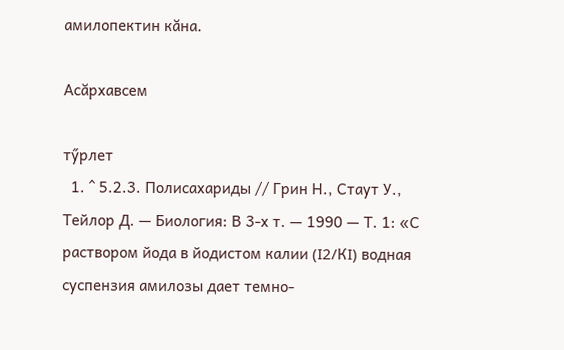амилопектин кăна.

Асăрхавсем

тӳрлет
  1. ^ 5.2.3. Полисахариды // Грин Н., Стаут У., Тейлор Д. — Биология: В 3-х т. — 1990 — Т. 1: «С раствором йода в йодистом калии (Ι2/КΙ) водная суспензия амилозы дает темно-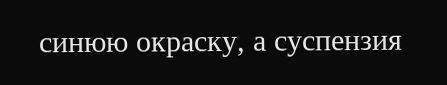синюю окраску, а суспензия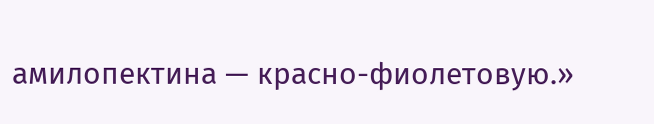амилопектина — красно-фиолетовую.»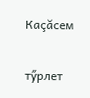Каçăсем

тӳрлет